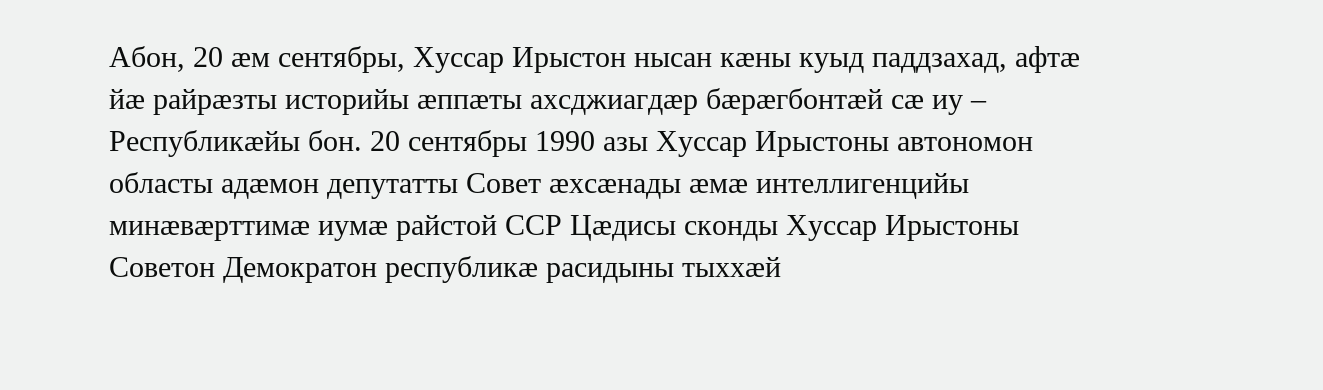Абон, 20 æм сентябры, Хуссар Ирыстон нысан кæны куыд паддзахад, афтæ йæ райрæзты историйы æппæты ахсджиагдæр бæрæгбонтæй сæ иу – Республикæйы бон. 20 сентябры 1990 азы Хуссар Ирыстоны автономон областы адæмон депутатты Совет æхсæнады æмæ интеллигенцийы минæвæрттимæ иумæ райстой ССР Цæдисы сконды Хуссар Ирыстоны Советон Демократон республикæ расидыны тыххæй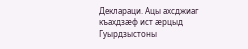Деклараци. Ацы ахсджиаг къахдзæф ист æрцыд Гуырдзыстоны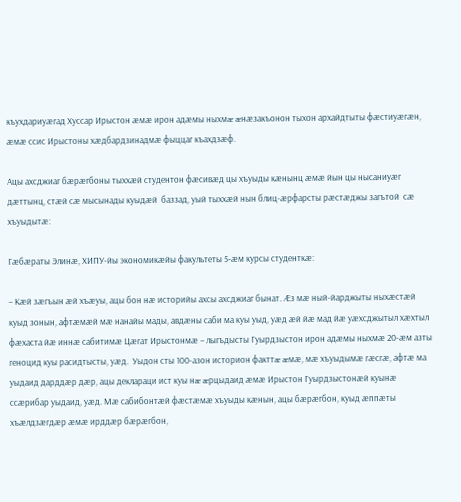къухдариуæгад Хуссар Ирыстон æмæ ирон адæмы ныхмæ æнæзакъонон тыхон архайдтыты фæстиуæгæн, æмæ ссис Ирыстоны хæдбардзинадмæ фыццаг къахдзæф.

Ацы ахсджиаг бæрæгбоны тыххæй студентон фæсивæд цы хъуыды кæнынц æмæ йын цы нысаниуæг дæттынц, стæй сæ мысынады куыдæй  баззад, уый тыххæй нын блиц-æрфарсты рæстæджы загътой  сæ хъуыдытæ:

Гæбæраты Элинæ, ХИПУ-йы экономикæйы факультеты 5-æм курсы студенткæ:

– Кæй зæгъын æй хъæуы, ацы бон нæ историйы ахсы ахсджиаг бынат. Æз мæ ный-йарджыты ныхæстæй куыд зонын, афтæмæй мæ нанайы мады, авдæны саби ма куы уыд, уæд æй йæ мад йæ уæхсджытыл хæхтыл фæхаста йæ иннæ сабитимæ Цæгат Ирыстонмæ – лыгъдысты Гуырдзыстон ирон адæмы ныхмæ 20-æм азты геноцид куы расидтысты, уæд.  Уыдон сты 100-азон историон факттæ æмæ, мæ хъуыдымæ гæсгæ, афтæ ма уыдаид дарддæр дæр, ацы деклараци ист куы нæ æрцыдаид æмæ Ирыстон Гуырдзыстонæй куынæ ссæрибар уыдаид, уæд. Мæ сабибонтæй фæстæмæ хъуыды кæнын, ацы бæрæгбон, куыд æппæты хъæлдзæгдæр æмæ ирддæр бæрæгбон,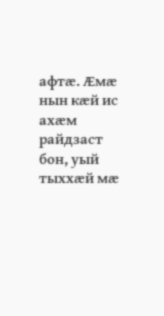афтæ. Æмæ нын кæй ис ахæм райдзаст бон, уый тыххæй мæ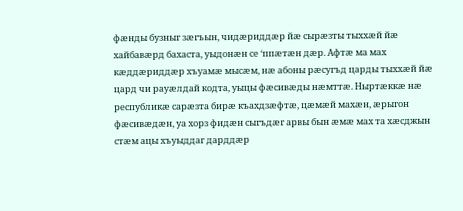фæнды бузныг зæгъын, чидæриддæр йæ сырæзты тыххæй йæ хайбавæрд бахаста, уыдонæн се ‘ппæтæн дæр. Афтæ ма мах кæддæриддæр хъуамæ мысæм, нæ абоны рæсугъд царды тыххæй йæ цард чи рауæлдай кодта, уыцы фæсивæды нæмттæ. Ныртæккæ нæ республикæ сарæзта бирæ къахдзæфтæ, цæмæй махæн, æрыгон фæсивæдæн, уа хорз фидæн сыгъдæг арвы бын æмæ мах та хæсджын стæм ацы хъуыддаг дарддæр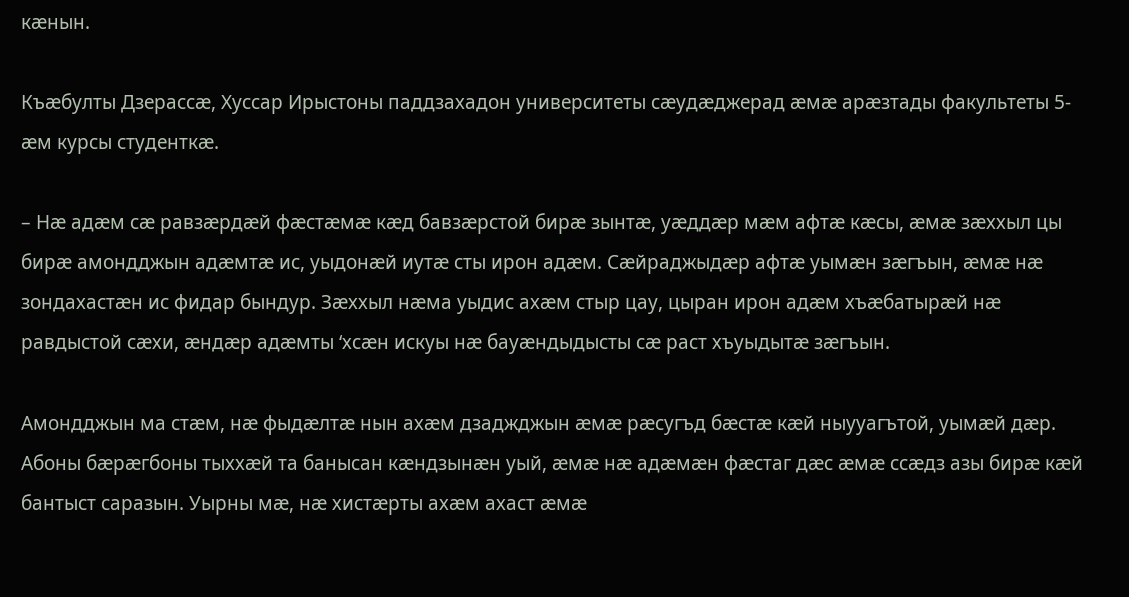кæнын.

Къæбулты Дзерассæ, Хуссар Ирыстоны паддзахадон университеты сæудæджерад æмæ арæзтады факультеты 5-æм курсы студенткæ.

– Нæ адæм сæ равзæрдæй фæстæмæ кæд бавзæрстой бирæ зынтæ, уæддæр мæм афтæ кæсы, æмæ зæххыл цы бирæ амондджын адæмтæ ис, уыдонæй иутæ сты ирон адæм. Сæйраджыдæр афтæ уымæн зæгъын, æмæ нæ зондахастæн ис фидар бындур. Зæххыл нæма уыдис ахæм стыр цау, цыран ирон адæм хъæбатырæй нæ равдыстой сæхи, æндæр адæмты ‘хсæн искуы нæ бауæндыдысты сæ раст хъуыдытæ зæгъын.

Амондджын ма стæм, нæ фыдæлтæ нын ахæм дзаджджын æмæ рæсугъд бæстæ кæй ныууагътой, уымæй дæр. Абоны бæрæгбоны тыххæй та банысан кæндзынæн уый, æмæ нæ адæмæн фæстаг дæс æмæ ссæдз азы бирæ кæй бантыст саразын. Уырны мæ, нæ хистæрты ахæм ахаст æмæ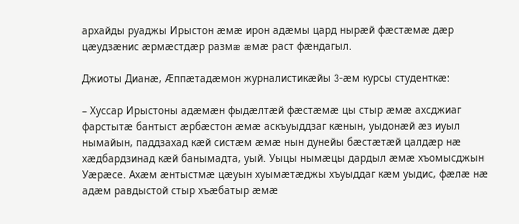архайды руаджы Ирыстон æмæ ирон адæмы цард нырæй фæстæмæ дæр цæудзæнис æрмæстдæр размæ æмæ раст фæндагыл.

Джиоты Дианæ, Æппæтадæмон журналистикæйы 3-æм курсы студенткæ:

– Хуссар Ирыстоны адæмæн фыдæлтæй фæстæмæ цы стыр æмæ ахсджиаг фарстытæ бантыст æрбæстон æмæ аскъуыддзаг кæнын, уыдонæй æз иуыл нымайын, паддзахад кæй систæм æмæ нын дунейы бæстæтæй цалдæр нæ хæдбардзинад кæй банымадта, уый. Уыцы нымæцы дардыл æмæ хъомысджын Уæрæсе. Ахæм æнтыстмæ цæуын хуымæтæджы хъуыддаг кæм уыдис, фæлæ нæ адæм равдыстой стыр хъæбатыр æмæ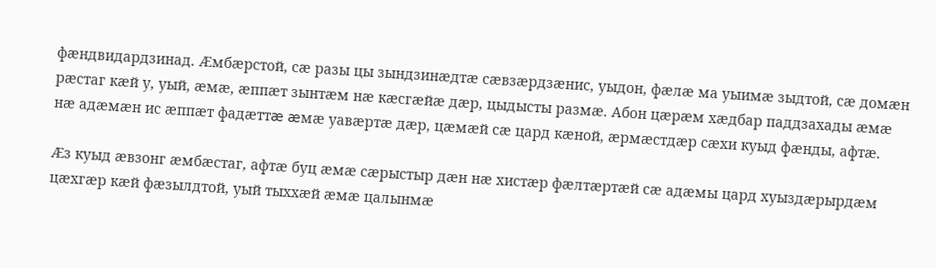фæндвидардзинад. Æмбæрстой, сæ разы цы зындзинæдтæ сæвзæрдзæнис, уыдон, фæлæ ма уыимæ зыдтой, сæ домæн рæстаг кæй у, уый, æмæ, æппæт зынтæм нæ кæсгæйæ дæр, цыдысты размæ. Абон цæрæм хæдбар паддзахады æмæ нæ адæмæн ис æппæт фадæттæ æмæ уавæртæ дæр, цæмæй сæ цард кæной, æрмæстдæр сæхи куыд фæнды, афтæ.

Æз куыд æвзонг æмбæстаг, афтæ буц æмæ сæрыстыр дæн нæ хистæр фæлтæртæй сæ адæмы цард хуыздæрырдæм цæхгæр кæй фæзылдтой, уый тыххæй æмæ цалынмæ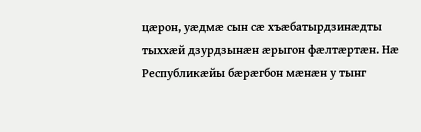цæрон, уæдмæ сын сæ хъæбатырдзинæдты тыххæй дзурдзынæн æрыгон фæлтæртæн. Нæ Республикæйы бæрæгбон мæнæн у тынг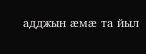адджын æмæ та йыл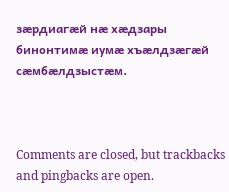зæрдиагæй нæ хæдзары бинонтимæ иумæ хъæлдзæгæй сæмбæлдзыстæм.



Comments are closed, but trackbacks and pingbacks are open.